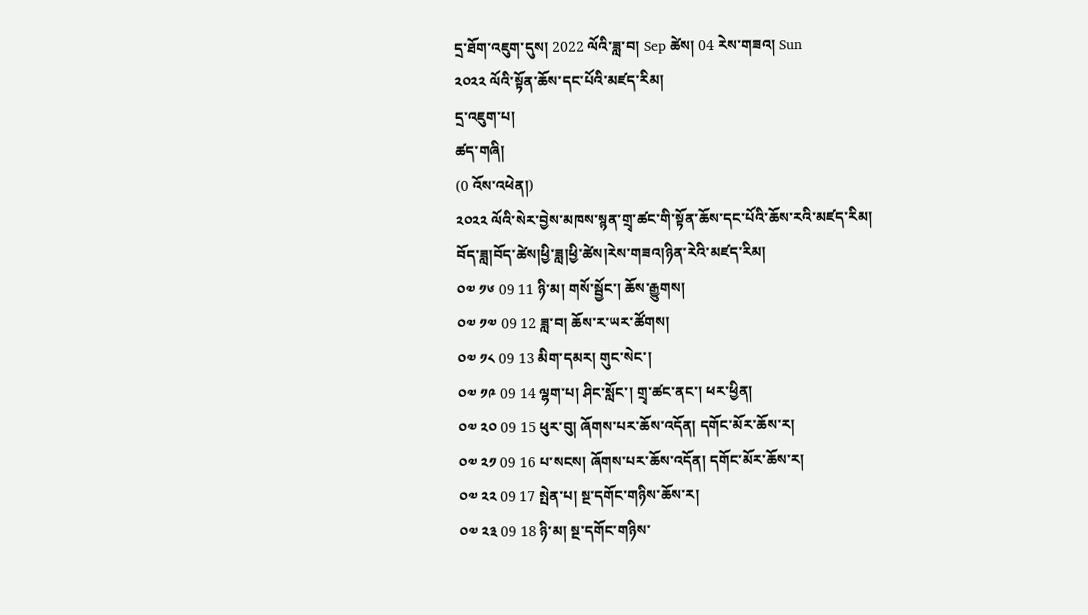དྲ་ཐོག་འཇུག་དུས། 2022 ལོའི་ཟླ་བ། Sep ཚེས། 04 རེས་གཟའ། Sun
༢༠༢༢ ལོའི་སྟོན་ཆོས་དང་པོའི་མཛད་རིམ།
དྲ་འཇུག་པ།
ཚད་གཞི།
(0 འོས་འཕེན།)
༢༠༢༢ ལོའི་སེར་བྱེས་མཁས་སྙན་གྲྭ་ཚང་གི་སྟོན་ཆོས་དང་པོའི་ཆོས་རའི་མཛད་རིམ།
བོད་ཟླ།བོད་ཚེས།ཕྱི་ཟླ།ཕྱི་ཚེས།རེས་གཟའ།ཉིན་རེའི་མཛད་རིམ།
༠༧ ༡༦ 09 11 ཉི་མ། གསོ་སྦྱོང་། ཆོས་རྒྱུགས།
༠༧ ༡༧ 09 12 ཟླ་བ། ཆོས་ར་ཡར་ཚོགས།
༠༧ ༡༨ 09 13 མིག་དམར། གུང་སེང་།
༠༧ ༡༩ 09 14 ལྷག་པ། ཤིང་སློང་། གྲྭ་ཚང་ནང་། ཕར་ཕྱིན།
༠༧ ༢༠ 09 15 ཕུར་བུ། ཞོགས་པར་ཆོས་འདོན། དགོང་མོར་ཆོས་ར།
༠༧ ༢༡ 09 16 པ་སངས། ཞོགས་པར་ཆོས་འདོན། དགོང་མོར་ཆོས་ར།
༠༧ ༢༢ 09 17 སྤེན་པ། སྔ་དགོང་གཉིས་ཆོས་ར།
༠༧ ༢༣ 09 18 ཉི་མ། སྔ་དགོང་གཉིས་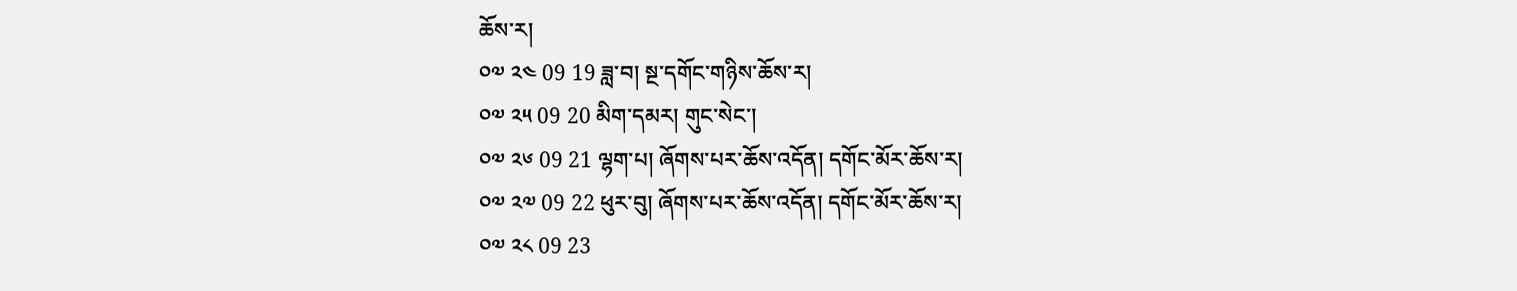ཆོས་ར།
༠༧ ༢༤ 09 19 ཟླ་བ། སྔ་དགོང་གཉིས་ཆོས་ར།
༠༧ ༢༥ 09 20 མིག་དམར། གུང་སེང་།
༠༧ ༢༦ 09 21 ལྷག་པ། ཞོགས་པར་ཆོས་འདོན། དགོང་མོར་ཆོས་ར།
༠༧ ༢༧ 09 22 ཕུར་བུ། ཞོགས་པར་ཆོས་འདོན། དགོང་མོར་ཆོས་ར།
༠༧ ༢༨ 09 23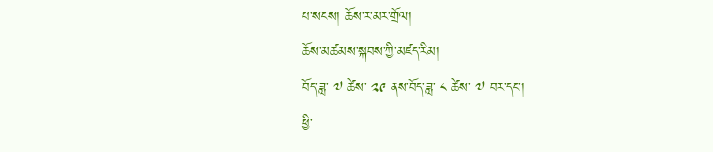པ་སངས། ཆོས་ར་མར་གྲོལ།
ཆོས་མཚམས་སྐབས་ཀྱི་མཛད་རིམ།
བོད་ཟླ་ ༧ ཚེས་ ༢༩ ནས་བོད་ཟླ་ ༨ ཚེས་ ༧ བར་དང་།
ཕྱི་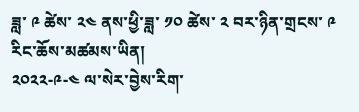ཟླ་ ༩ ཚེས་ ༢༤ ནས་ཕྱི་ཟླ་ ༡༠ ཚེས་ ༢ བར་ཉིན་གྲངས་ ༩ རིང་ཆོས་མཚམས་ཡིན།
༢༠༢༢-༩-༤ ལ་སེར་བྱེས་རིག་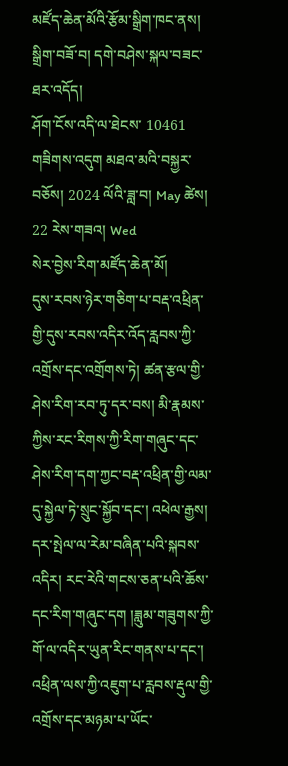མཛོད་ཆེན་མོའི་རྩོམ་སྒྲིག་ཁང་ནས། སྒྲིག་བཟོ་བ། དགེ་བཤེས་སྐལ་བཟང་ཐར་འདོད།
ཤོག་ངོས་འདི་ལ་ཐེངས་ 10461 གཟིགས་འདུག མཐའ་མའི་བསྐྱར་བཅོས། 2024 ལོའི་ཟླ་བ། May ཚེས། 22 རེས་གཟའ། Wed
སེར་བྱེས་རིག་མཛོད་ཆེན་མོ།
དུས་རབས་ཉེར་གཅིག་པ་བརྡ་འཕྲིན་གྱི་དུས་རབས་འདིར་འོད་རླབས་ཀྱི་འགྲོས་དང་འགྲོགས་ཏེ། ཚན་རྩལ་གྱི་ཤེས་རིག་རབ་ཏུ་དར་བས། མི་རྣམས་ཀྱིས་རང་རིགས་ཀྱི་རིག་གཞུང་དང་ཤེས་རིག་དག་ཀྱང་བརྡ་འཕྲིན་གྱི་ལམ་དུ་སྐྱེལ་ཏེ་སྲུང་སྐྱོབ་དང་། འཕེལ་རྒྱས། དར་སྤེལ་ལ་རེམ་བཞིན་པའི་སྐབས་འདིར། རང་རེའི་གངས་ཅན་པའི་ཆོས་དང་རིག་གཞུང་དག །ཟླུམ་གཟུགས་ཀྱི་གོ་ལ་འདིར་ཡུན་རིང་གནས་པ་དང་། འཕྲིན་ལས་ཀྱི་འཇུག་པ་རླབས་རྡུལ་གྱི་འགྲོས་དང་མཉམ་པ་ཡོང་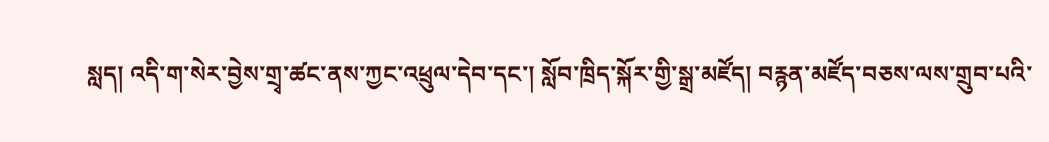སླད། འདི་ག་སེར་བྱེས་གྲྭ་ཚང་ནས་ཀྱང་འཕྲུལ་དེབ་དང་། སློབ་ཁྲིད་སྐོར་གྱི་སྒྲ་མཛོད། བརྙན་མཛོད་བཅས་ལས་གྲུབ་པའི་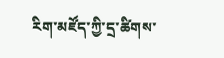རིག་མཛོད་ཀྱི་དྲ་ཚིགས་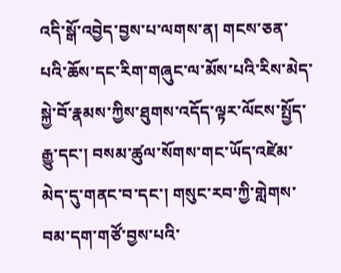འདི་སྒོ་འབྱེད་བྱས་པ་ལགས་ན། གངས་ཅན་པའི་ཆོས་དང་རིག་གཞུང་ལ་མོས་པའི་རིས་མེད་སྐྱེ་བོ་རྣམས་ཀྱིས་ཐུགས་འདོད་ལྟར་ལོངས་སྤྱོད་རྒྱུ་དང་། བསམ་ཚུལ་སོགས་གང་ཡོད་འཛེམ་མེད་དུ་གནང་བ་དང་། གསུང་རབ་ཀྱི་གླེགས་བམ་དག་གཙོ་བྱས་པའི་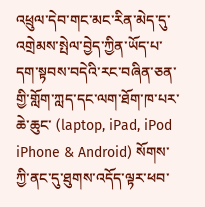འཕྲུལ་དེབ་གང་མང་རིན་མེད་དུ་འགྲེམས་སྤེལ་བྱེད་ཀྱིན་ཡོད་པ་དག་སྟབས་བདེའི་རང་བཞིན་ཅན་གྱི་གློག་ཀླད་དང་ལག་ཐོག་ཁ་པར་ཆེ་ཆུང་ (laptop, iPad, iPod iPhone & Android) སོགས་ཀྱི་ནང་དུ་ཐུགས་འདོད་ལྟར་ཕབ་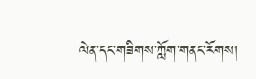ལེན་དང་གཟིགས་ཀློག་གནང་རོགས།